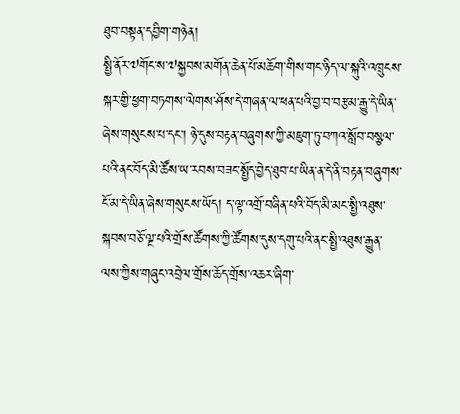ཐུབ་བསྟན་དབྱིག་གཉེན།
སྤྱི་ནོར་༧གོང་ས་༧སྐྱབས་མགོན་ཆེན་པོ་མཆོག་གིས་གང་ཉིད་ལ་སྐུའི་འཁྲུངས་སྐར་གྱི་ཕྱག་བཏགས་ལེགས་ཤོས་དེ་གཞན་ལ་ཕན་པའི་བྱ་བ་བརྩམ་རྒྱུ་དེ་ཡིན་ཞེས་གསུངས་པ་དང་། ཉེ་དུས་བརྟན་བཞུགས་ཀྱི་མཇུག་ཏུ་བཀའ་སློབ་བསྩལ་པའི་ནང་བོད་མི་ཚོས་ཡ་རབས་བཟང་སྤྱོད་བྱེད་ཐུབ་པ་ཡིན་ན་དེ་ནི་བརྟན་བཞུགས་ངོ་མ་དེ་ཡིན་ཞེས་གསུངས་ཡོད། ད་ལྟ་འགྲོ་བཞིན་པའི་བོད་མི་མང་སྤྱི་འཐུས་སྐབས་བཅོ་ལྔ་པའི་གྲོས་ཚོགས་ཀྱི་ཚོགས་དུས་དགུ་པའི་ནང་སྤྱི་འཐུས་རྒྱུན་ལས་ཀྱིས་གཞུང་འབྲེལ་གྲོས་ཆོད་གྲོས་འཆར་ཞིག་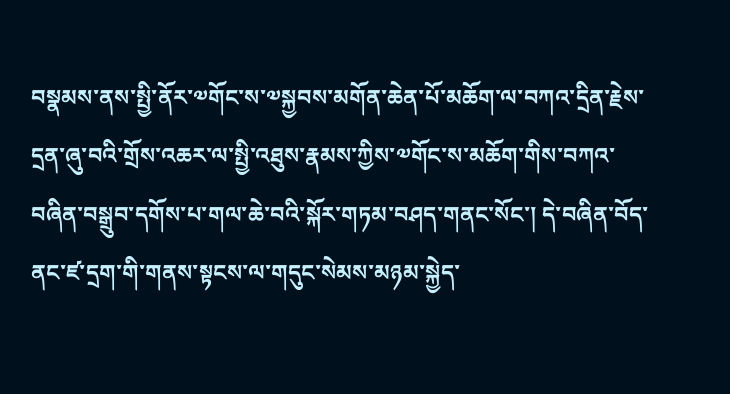བསྣམས་ནས་སྤྱི་ནོར་༧གོང་ས་༧སྐྱབས་མགོན་ཆེན་པོ་མཆོག་ལ་བཀའ་དྲིན་རྗེས་དྲན་ཞུ་བའི་གྲོས་འཆར་ལ་སྤྱི་འཐུས་རྣམས་ཀྱིས་༧གོང་ས་མཆོག་གིས་བཀའ་བཞིན་བསྒྲུབ་དགོས་པ་གལ་ཆེ་བའི་སྐོར་གཏམ་བཤད་གནང་སོང་། དེ་བཞིན་བོད་ནང་ཛ་དྲག་གི་གནས་སྟངས་ལ་གདུང་སེམས་མཉམ་སྐྱེད་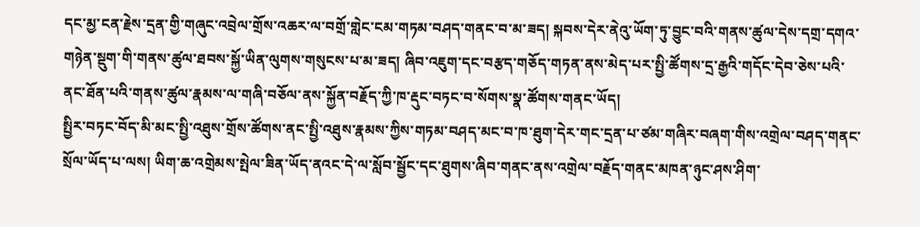དང་མྱ་ངན་རྗེས་དྲན་གྱི་གཞུང་འབྲེལ་གྲོས་འཆར་ལ་བགྲོ་གླེང་ངམ་གཏམ་བཤད་གནང་བ་མ་ཟད། སྐབས་དེར་ནེའུ་ཡོག་ཏུ་བྱུང་བའི་གནས་ཚུལ་དེས་དགྲ་དགའ་གཉེན་སྡུག་གི་གནས་ཚུལ་ཐབས་སྐྱོ་ཡིན་ལུགས་གསུངས་པ་མ་ཟད། ཞིབ་འཇུག་དང་བརྩད་གཅོད་གཏན་ནས་མེད་པར་སྤྱི་ཚོགས་དྲ་རྒྱའི་གདོང་དེབ་ཅེས་པའི་ནང་ཐོན་པའི་གནས་ཚུལ་རྣམས་ལ་གཞི་བཅོལ་ནས་སྐྱོན་བརྗོད་ཀྱི་ཁ་རྡུང་བཏང་བ་སོགས་སྣ་ཚོགས་གནང་ཡོད།
སྤྱིར་བཏང་བོད་མི་མང་སྤྱི་འཐུས་གྲོས་ཚོགས་ནང་སྤྱི་འཐུས་རྣམས་ཀྱིས་གཏམ་བཤད་མང་བ་ཁ་ཐུག་དེར་གང་དྲན་པ་ཙམ་གཞིར་བཞག་གིས་འགྲེལ་བཤད་གནང་སྲོལ་ཡོད་པ་ལས། ཡིག་ཆ་འགྲེམས་སྤེལ་ཟིན་ཡོད་ནའང་དེ་ལ་སློབ་སྦྱོང་དང་ཐུགས་ཞིབ་གནང་ནས་འགྲེལ་བརྗོད་གནང་མཁན་ཉུང་ཤས་ཤིག་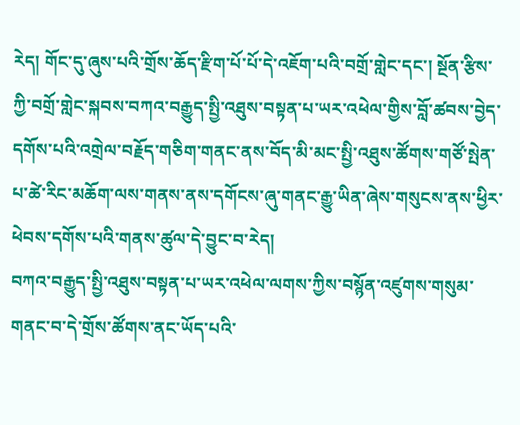རེད། གོང་དུ་ཞུས་པའི་གྲོས་ཆོད་རྫིག་པོ་པོ་དེ་འཇོག་པའི་བགྲོ་གླེང་དང་། སྔོན་རྩིས་ཀྱི་བགྲོ་གླེང་སྐབས་བཀའ་བརྒྱུད་སྤྱི་འཐུས་བསྟན་པ་ཡར་འཕེལ་གྱིས་བློ་ཚབས་བྱེད་དགོས་པའི་འགྲེལ་བརྗོད་གཅིག་གནང་ནས་བོད་མི་མང་སྤྱི་འཐུས་ཚོགས་གཙོ་སྤེན་པ་ཚེ་རིང་མཆོག་ལས་གནས་ནས་དགོངས་ཞུ་གནང་རྒྱུ་ཡིན་ཞེས་གསུངས་ནས་ཕྱིར་ཕེབས་དགོས་པའི་གནས་ཚུལ་དེ་བྱུང་བ་རེད།
བཀའ་བརྒྱུད་སྤྱི་འཐུས་བསྟན་པ་ཡར་འཕེལ་ལགས་ཀྱིས་བསྙོན་འཛུགས་གསུམ་གནང་བ་དེ་གྲོས་ཚོགས་ནང་ཡོད་པའི་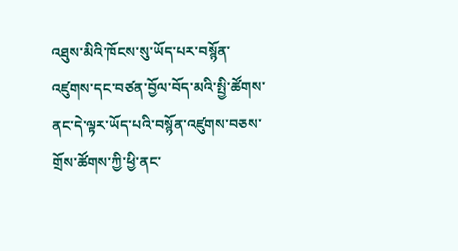འཐུས་མིའི་ཁོངས་སུ་ཡོད་པར་བསྙོན་འཛུགས་དང་བཙན་བྱོལ་བོད་མའི་སྤྱི་ཚོགས་ནང་དེ་ལྟར་ཡོད་པའི་བསྙོན་འཛུགས་བཅས་གྲོས་ཚོགས་ཀྱི་ཕྱི་ནང་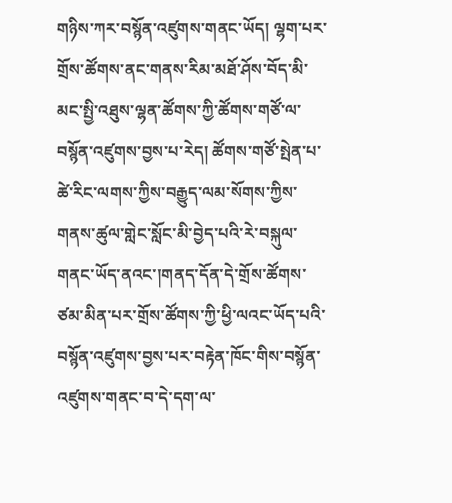གཉིས་ཀར་བསྙོན་འཛུགས་གནང་ཡོད། ལྷག་པར་གྲོས་ཚོགས་ནང་གནས་རིམ་མཐོ་ཤོས་བོད་མི་མང་སྤྱི་འཐུས་ལྷན་ཚོགས་ཀྱི་ཚོགས་གཙོ་ལ་བསྙོན་འཛུགས་བྱས་པ་རེད། ཚོགས་གཙོ་སྤེན་པ་ཚེ་རིང་ལགས་ཀྱིས་བརྒྱུད་ལམ་སོགས་ཀྱིས་གནས་ཚུལ་གླེང་སློང་མི་བྱེད་པའི་རེ་བསྐུལ་གནང་ཡོད་ནའང་།གནད་དོན་དེ་གྲོས་ཚོགས་ཙམ་མིན་པར་གྲོས་ཚོགས་ཀྱི་ཕྱི་ལའང་ཡོད་པའི་བསྙོན་འཛུགས་བྱས་པར་བརྟེན་ཁོང་གིས་བསྙོན་འཛུགས་གནང་བ་དེ་དག་ལ་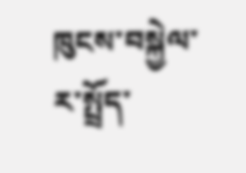ཁུངས་བསྐྱེལ་ར་སྤྲོད་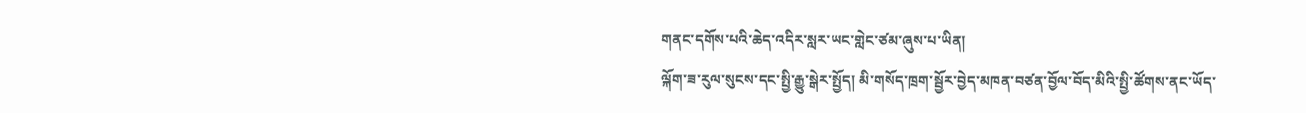གནང་དགོས་པའི་ཆེད་འདིར་སླར་ཡང་གླེང་ཙམ་ཞུས་པ་ཡིན།
ལྐོག་ཟ་རུལ་སུངས་དང་སྤྱི་རྒྱུ་སྒེར་སྤྱོད། མི་གསོད་ཁྲག་སྦྱོར་བྱེད་མཁན་བཙན་བྱོལ་བོད་མིའི་སྤྱི་ཚོགས་ནང་ཡོད་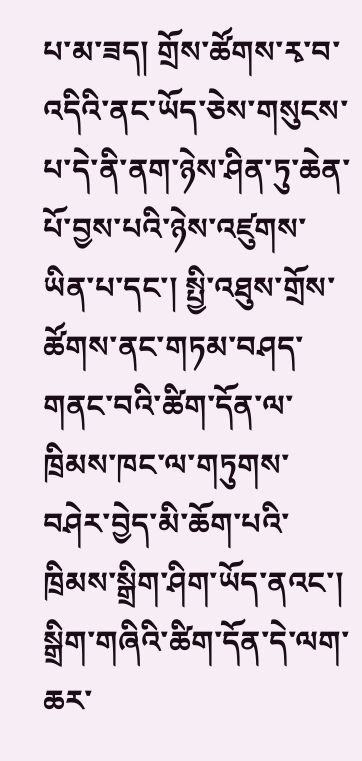པ་མ་ཟད། གྲོས་ཚོགས་རྭ་བ་འདིའི་ནང་ཡོད་ཅེས་གསུངས་པ་དེ་ནི་ནག་ཉེས་ཤིན་ཏུ་ཆེན་པོ་བྱས་པའི་ཉེས་འཛུགས་ཡིན་པ་དང་། སྤྱི་འཐུས་གྲོས་ཚོགས་ནང་གཏམ་བཤད་གནང་བའི་ཚིག་དོན་ལ་ཁྲིམས་ཁང་ལ་གཏུགས་བཤེར་བྱེད་མི་ཆོག་པའི་ཁྲིམས་སྒྲིག་ཤིག་ཡོད་ནའང་། སྒྲིག་གཞིའི་ཚིག་དོན་དེ་ལག་ཆར་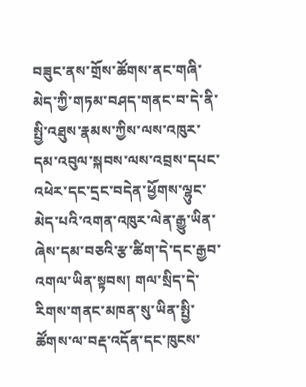བཟུང་ནས་གྲོས་ཚོགས་ནང་གཞི་མེད་ཀྱི་གཏམ་བཤད་གནང་བ་དེ་ནི་སྤྱི་འཐུས་རྣམས་ཀྱིས་ལས་འཁུར་དམ་འབུལ་སྐབས་ལས་འབྲས་དཔང་འཕེར་དང་དྲང་བདེན་ཕྱོགས་ལྷུང་མེད་པའི་འགན་འཁུར་ལེན་རྒྱུ་ཡིན་ཞེས་དམ་བཅའི་རྩ་ཚིག་དེ་དང་རྒྱབ་འགལ་ཡིན་སྟབས། གལ་སྲིད་དེ་རིགས་གནང་མཁན་སུ་ཡིན་སྤྱི་ཚོགས་ལ་བརྡ་འདོན་དང་ཁུངས་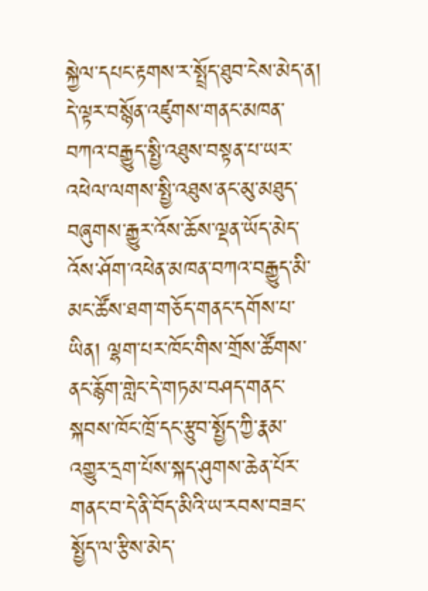སྐྱེལ་དཔང་རྟགས་ར་སྤྲོད་ཐུབ་ངེས་མེད་ན། དེ་ལྟར་བསྙོན་འཛུགས་གནང་མཁན་བཀའ་བརྒྱུད་སྤྱི་འཐུས་བསྟན་པ་ཡར་འཕེལ་ལགས་སྤྱི་འཐུས་ནང་མུ་མཐུད་བཞུགས་རྒྱུར་འོས་ཆོས་ལྡན་ཡོད་མེད་འོས་ཤོག་འཕེན་མཁན་བཀའ་བརྒྱུད་མི་མང་ཚོས་ཐག་གཅོད་གནང་དགོས་པ་ཡིན། ལྷག་པར་ཁོང་གིས་གྲོས་ཚོགས་ནང་རྙོག་གླེང་དེ་གཏམ་བཤད་གནང་སྐབས་ཁོང་ཁྲོ་དང་རྩུབ་སྤྱོད་ཀྱི་རྣམ་འགྱུར་དྲག་པོས་སྐད་ཤུགས་ཆེན་པོར་གནང་བ་དེ་ནི་བོད་མིའི་ཡ་རབས་བཟང་སྤྱོད་ལ་རྩིས་མེད་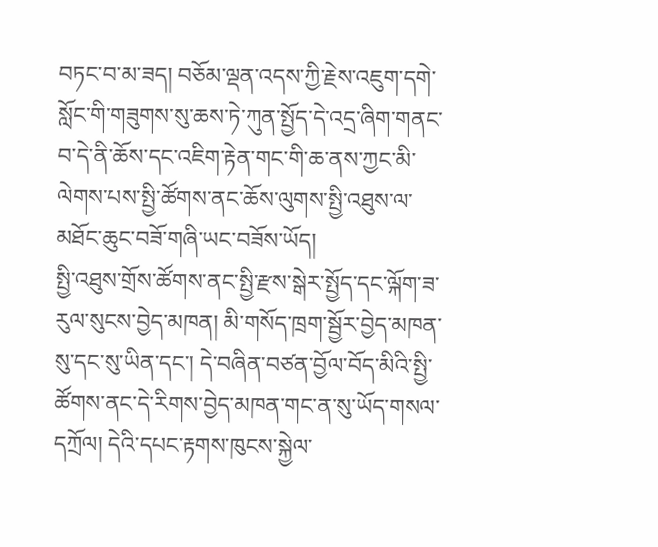བཏང་བ་མ་ཟད། བཅོམ་ལྡན་འདས་ཀྱི་རྗེས་འཇུག་དགེ་སློང་གི་གཟུགས་སུ་ཆས་ཏེ་ཀུན་སྤྱོད་དེ་འདྲ་ཞིག་གནང་བ་དེ་ནི་ཆོས་དང་འཇིག་རྟེན་གང་གི་ཆ་ནས་ཀྱང་མི་ལེགས་པས་སྤྱི་ཚོགས་ནང་ཆོས་ལུགས་སྤྱི་འཐུས་ལ་མཐོང་ཆུང་བཟོ་གཞི་ཡང་བཟོས་ཡོད།
སྤྱི་འཐུས་གྲོས་ཚོགས་ནང་སྤྱི་རྫས་སྒེར་སྤྱོད་དང་ལྐོག་ཟ་རུལ་སུངས་བྱེད་མཁན། མི་གསོད་ཁྲག་སྦྱོར་བྱེད་མཁན་སུ་དང་སུ་ཡིན་དང་། དེ་བཞིན་བཙན་བྱོལ་བོད་མིའི་སྤྱི་ཚོགས་ནང་དེ་རིགས་བྱེད་མཁན་གང་ན་སུ་ཡོད་གསལ་དཀྲོལ། དེའི་དཔང་རྟགས་ཁུངས་སྐྱེལ་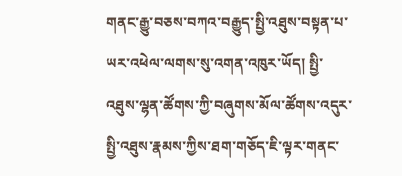གནང་རྒྱུ་བཅས་བཀའ་བརྒྱུད་སྤྱི་འཐུས་བསྟན་པ་ཡར་འཕེལ་ལགས་སུ་འགན་འཁུར་ཡོད། སྤྱི་འཐུས་ལྷན་ཚོགས་ཀྱི་བཞུགས་མོལ་ཚོགས་འདུར་སྤྱི་འཐུས་རྣམས་ཀྱིས་ཐག་གཅོད་ཇི་ལྟར་གནང་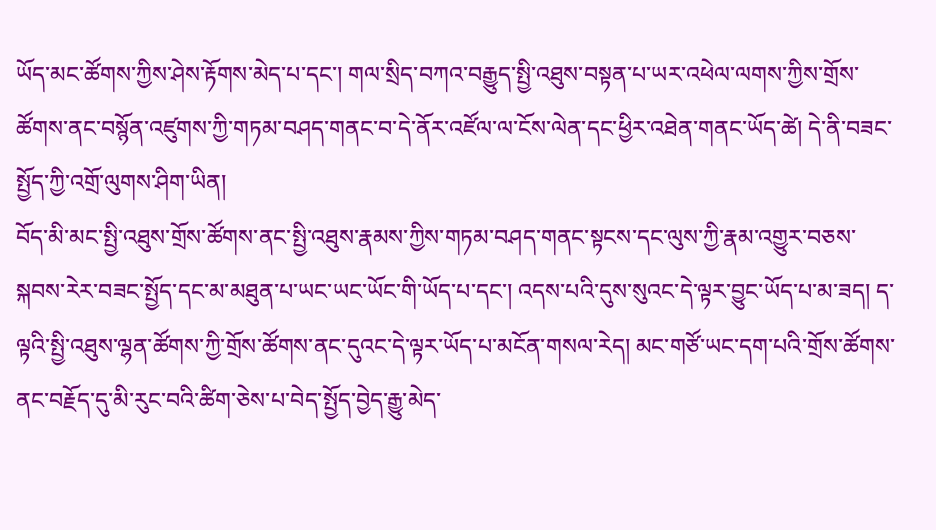ཡོད་མང་ཚོགས་ཀྱིས་ཤེས་རྟོགས་མེད་པ་དང་། གལ་སྲིད་བཀའ་བརྒྱུད་སྤྱི་འཐུས་བསྟན་པ་ཡར་འཕེལ་ལགས་ཀྱིས་གྲོས་ཚོགས་ནང་བསྙོན་འཛུགས་ཀྱི་གཏམ་བཤད་གནང་བ་དེ་ནོར་འཛོལ་ལ་ངོས་ལེན་དང་ཕྱིར་འཐེན་གནང་ཡོད་ཚེ། དེ་ནི་བཟང་སྤྱོད་ཀྱི་འགྲོ་ལུགས་ཤིག་ཡིན།
བོད་མི་མང་སྤྱི་འཐུས་གྲོས་ཚོགས་ནང་སྤྱི་འཐུས་རྣམས་ཀྱིས་གཏམ་བཤད་གནང་སྟངས་དང་ལུས་ཀྱི་རྣམ་འགྱུར་བཅས་སྐབས་རེར་བཟང་སྤྱོད་དང་མ་མཐུན་པ་ཡང་ཡང་ཡོང་གི་ཡོད་པ་དང་། འདས་པའི་དུས་སུའང་དེ་ལྟར་བྱུང་ཡོད་པ་མ་ཟད། ད་ལྟའི་སྤྱི་འཐུས་ལྷན་ཚོགས་ཀྱི་གྲོས་ཚོགས་ནང་དུའང་དེ་ལྟར་ཡོད་པ་མངོན་གསལ་རེད། མང་གཙོ་ཡང་དག་པའི་གྲོས་ཚོགས་ནང་བརྗོད་དུ་མི་རུང་བའི་ཚིག་ཅེས་པ་བེད་སྤྱོད་བྱེད་རྒྱུ་མེད་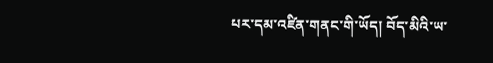པར་དམ་འཛིན་གནང་གི་ཡོད། བོད་མིའི་ཡ་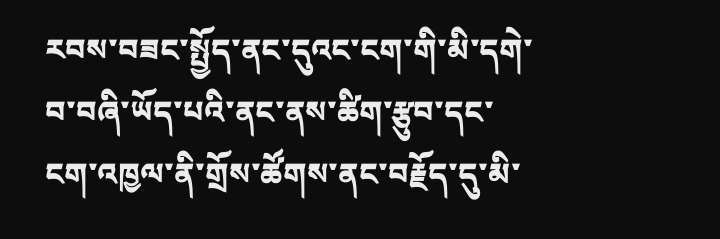རབས་བཟང་སྤྱོད་ནང་དུའང་ངག་གི་མི་དགེ་བ་བཞི་ཡོད་པའི་ནང་ནས་ཚིག་རྩུབ་དང་ངག་འཁྱལ་ནི་གྲོས་ཚོགས་ནང་བརྗོད་དུ་མི་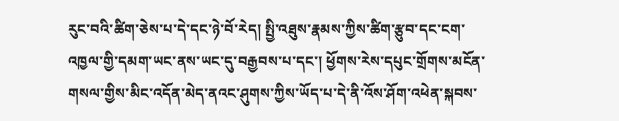རུང་བའི་ཚིག་ཅེས་པ་དེ་དང་ཉེ་བོ་རེད། སྤྱི་འཐུས་རྣམས་ཀྱིས་ཚིག་རྩུབ་དང་ངག་འཁྱལ་གྱི་དམག་ཡང་ནས་ཡང་དུ་བརྒྱབས་པ་དང་། ཕྱོགས་རེས་དཔུང་གྲོགས་མངོན་གསལ་གྱིས་མིང་འདོན་མེད་ནའང་ཤུགས་ཀྱིས་ཡོད་པ་དེ་ནི་འོས་ཤོག་འཕེན་སྐབས་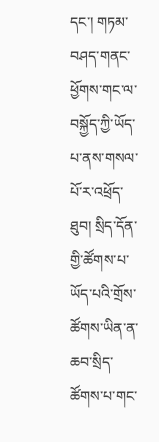དང་། གཏམ་བཤད་གནང་ཕྱོགས་གང་ལ་བསྐྱོད་ཀྱི་ཡོད་པ་ནས་གསལ་པོ་ར་འཕྲོད་ཐུབ། སྲིད་དོན་གྱི་ཚོགས་པ་ཡོད་པའི་གྲོས་ཚོགས་ཡིན་ན་ཆབ་སྲིད་ཚོགས་པ་གང་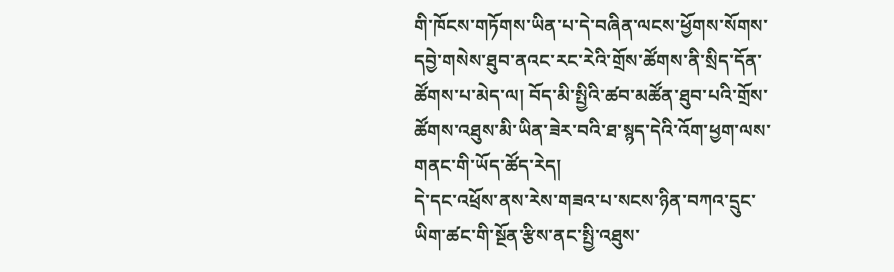གི་ཁོངས་གཏོགས་ཡིན་པ་དེ་བཞིན་ལངས་ཕྱོགས་སོགས་དབྱེ་གསེས་ཐུབ་ནའང་རང་རེའི་གྲོས་ཚོགས་ནི་སྲིད་དོན་ཚོགས་པ་མེད་ལ། བོད་མི་སྤྱིའི་ཚབ་མཚོན་ཐུབ་པའི་གྲོས་ཚོགས་འཐུས་མི་ཡིན་ཟེར་བའི་ཐ་སྙད་དེའི་འོག་ཕྱག་ལས་གནང་གི་ཡོད་ཚོད་རེད།
དེ་དང་འཕྲོས་ནས་རེས་གཟའ་པ་སངས་ཉིན་བཀའ་དྲུང་ཡིག་ཚང་གི་སྔོན་རྩིས་ནང་སྤྱི་འཐུས་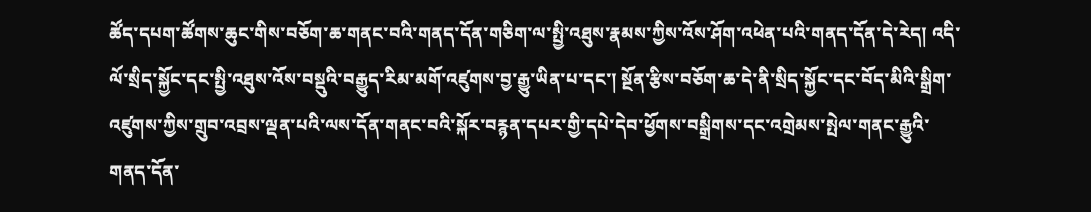ཚོད་དཔག་ཚོགས་ཆུང་གིས་བཅོག་ཆ་གནང་བའི་གནད་དོན་གཅིག་ལ་སྤྱི་འཐུས་རྣམས་ཀྱིས་འོས་ཤོག་འཕེན་པའི་གནད་དོན་དེ་རེད། འདི་ལོ་སྲིད་སྐྱོང་དང་སྤྱི་འཐུས་འོས་བསྡུའི་བརྒྱུད་རིམ་མགོ་འཛུགས་བྱ་རྒྱུ་ཡིན་པ་དང་། སྔོན་རྩིས་བཅོག་ཆ་དེ་ནི་སྲིད་སྐྱོང་དང་བོད་མིའི་སྒྲིག་འཛུགས་ཀྱིས་གྲུབ་འབྲས་ལྡན་པའི་ལས་དོན་གནང་བའི་སྐོར་བརྙན་དཔར་གྱི་དཔེ་དེབ་ཕྱོགས་བསྒྲིགས་དང་འགྲེམས་སྤེལ་གནང་རྒྱུའི་གནད་དོན་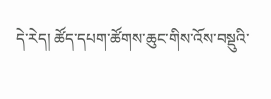དེ་རེད། ཚོད་དཔག་ཚོགས་ཆུང་གིས་འོས་བསྡུའི་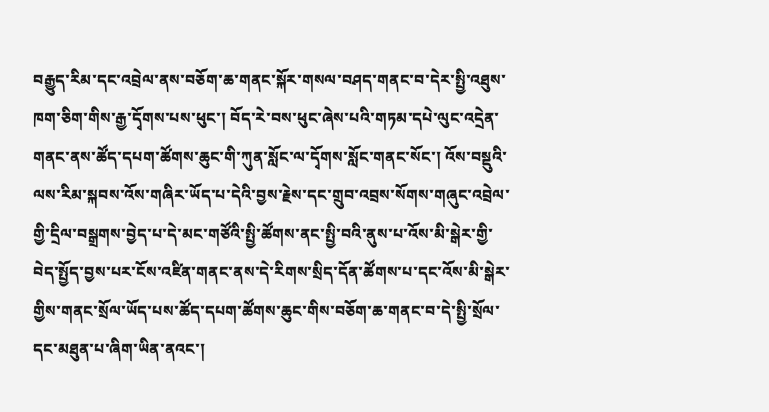བརྒྱུད་རིམ་དང་འབྲེལ་ནས་བཅོག་ཆ་གནང་སྐོར་གསལ་བཤད་གནང་བ་དེར་སྤྱི་འཐུས་ཁག་ཅིག་གིས་རྒྱ་དྭོགས་པས་ཕུང་། བོད་རེ་བས་ཕུང་ཞེས་པའི་གཏམ་དཔེ་ལུང་འདྲེན་གནང་ནས་ཚོད་དཔག་ཚོགས་ཆུང་གི་ཀུན་སློང་ལ་དྭོགས་སློང་གནང་སོང་། འོས་བསྡུའི་ལས་རིམ་སྐབས་འོས་གཞིར་ཡོད་པ་དེའི་བྱས་རྗེས་དང་གྲུབ་འབྲས་སོགས་གཞུང་འབྲེལ་གྱི་དྲིལ་བསྒྲགས་བྱེད་པ་དེ་མང་གཙོའི་སྤྱི་ཚོགས་ནང་སྤྱི་བའི་ནུས་པ་འོས་མི་སྒེར་གྱི་བེད་སྤྱོད་བྱས་པར་ངོས་འཛིན་གནང་ནས་དེ་རིགས་སྲིད་དོན་ཚོགས་པ་དང་འོས་མི་སྒེར་གྱིས་གནང་སྲོལ་ཡོད་པས་ཚོད་དཔག་ཚོགས་ཆུང་གིས་བཅོག་ཆ་གནང་བ་དེ་སྤྱི་སྲོལ་དང་མཐུན་པ་ཞིག་ཡིན་ནའང་།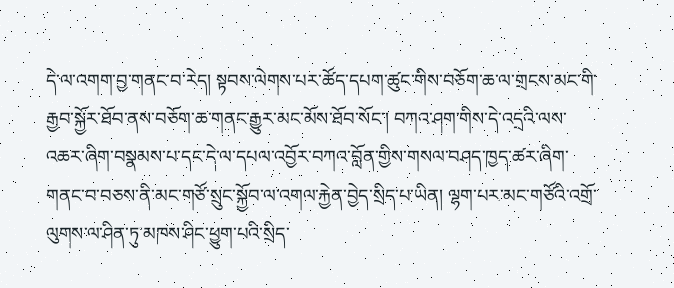དེ་ལ་འགག་བྱ་གནང་བ་རེད། སྟབས་ལེགས་པར་ཚོད་དཔག་ཚུང་གིས་བཅོག་ཆ་ལ་གྲངས་མང་གི་རྒྱབ་སྐྱོར་ཐོབ་ནས་བཅོག་ཆ་གནང་རྒྱུར་མང་མོས་ཐོབ་སོང་། བཀའ་ཤག་གིས་དེ་འདྲའི་ལས་འཆར་ཞིག་བསྣམས་པ་དང་དེ་ལ་དཔལ་འབྱོར་བཀའ་བློན་གྱིས་གསལ་བཤད་ཁྱད་ཚར་ཞིག་གནང་བ་བཅས་ནི་མང་གཙོ་སྲུང་སྐྱོབ་ལ་འགལ་རྐྱེན་བྱེད་སྲིད་པ་ཡིན། ལྷག་པར་མང་གཙོའི་འགྲོ་ལུགས་ལ་ཤིན་ཏུ་མཁས་ཤིང་ཕྱུག་པའི་སྲིད་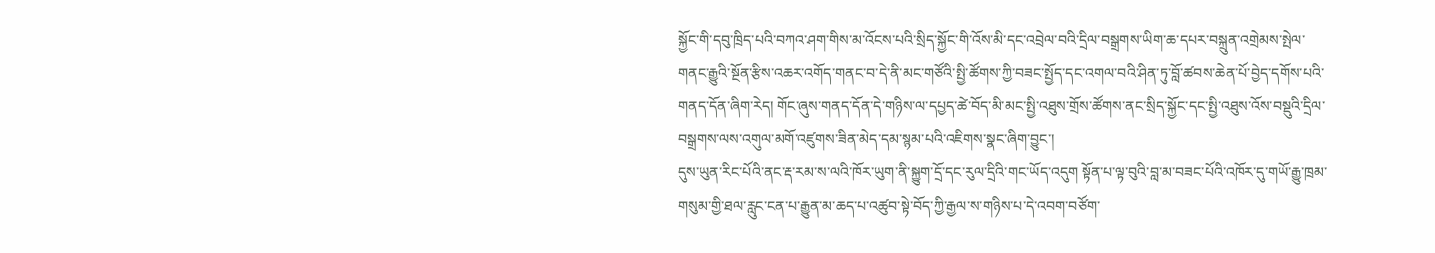སྐྱོང་གི་དབུ་ཁྲིད་པའི་བཀའ་ཤག་གིས་མ་འོངས་པའི་སྲིད་སྐྱོང་གི་འོས་མི་དང་འབྲེལ་བའི་དྲིལ་བསྒྲགས་ཡིག་ཆ་དཔར་བསྐྲུན་འགྲེམས་སྤེལ་གནང་རྒྱུའི་སྔོན་རྩིས་འཆར་འགོད་གནང་བ་དེ་ནི་མང་གཙོའི་སྤྱི་ཚོགས་ཀྱི་བཟང་སྤྱོད་དང་འགལ་བའི་ཤིན་ཏུ་བློ་ཚབས་ཆེན་པོ་བྱེད་དགོས་པའི་གནད་དོན་ཞིག་རེད། གོང་ཞུས་གནད་དོན་དེ་གཉིས་ལ་དཔྱད་ཚེ་བོད་མི་མང་སྤྱི་འཐུས་གྲོས་ཚོགས་ནང་སྲིད་སྐྱོང་དང་སྤྱི་འཐུས་འོས་བསྡུའི་དྲིལ་བསྒྲགས་ལས་འགུལ་མགོ་འཛུགས་ཟིན་མེད་དམ་སྙམ་པའི་འཇིགས་སྣང་ཞིག་བྱུང་།
དུས་ཡུན་རིང་པོའི་ནང་རྡ་རམ་ས་ལའི་ཁོར་ཡུག་ནི་སྐྱུག་དྲོ་དང་རུལ་དྲིའི་གང་ཡོད་འདུག སྟོན་པ་ལྟ་བུའི་བླ་མ་བཟང་པོའི་འཁོར་དུ་གཡོ་རྒྱུ་ཁྲམ་གསུམ་གྱི་ཐལ་རླུང་ངན་པ་རྒྱུན་མ་ཆད་པ་འཚུབ་སྟེ་བོད་ཀྱི་རྒྱལ་ས་གཉིས་པ་དེ་འབག་བཙོག་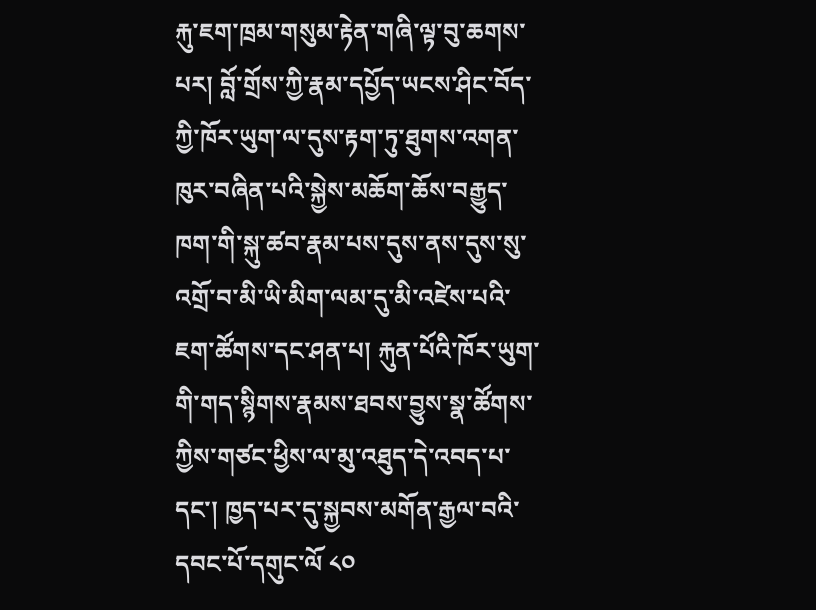རྐུ་ཇག་ཁྲམ་གསུམ་རྟེན་གཞི་ལྟ་བུ་ཆགས་པར། བློ་གྲོས་ཀྱི་རྣམ་དཔྱོད་ཡངས་ཤིང་བོད་ཀྱི་ཁོར་ཡུག་ལ་དུས་རྟག་ཏུ་ཐུགས་འགན་ཁུར་བཞིན་པའི་སྐྱེས་མཆོག་ཆོས་བརྒྱུད་ཁག་གི་སྐུ་ཚབ་རྣམ་པས་དུས་ནས་དུས་སུ་འགྲོ་བ་མི་ཡི་མིག་ལམ་དུ་མི་འཛེས་པའི་ཇག་ཚོགས་དང་ཤན་པ། རྐུན་པོའི་ཁོར་ཡུག་གི་གད་སྙིགས་རྣམས་ཐབས་བྱུས་སྣ་ཚོགས་ཀྱིས་གཙང་ཕྱིས་ལ་མུ་འཐུད་དེ་འབད་པ་དང་། ཁྱད་པར་དུ་སྐྱབས་མགོན་རྒྱལ་བའི་དབང་པོ་དགུང་ལོ ༨༠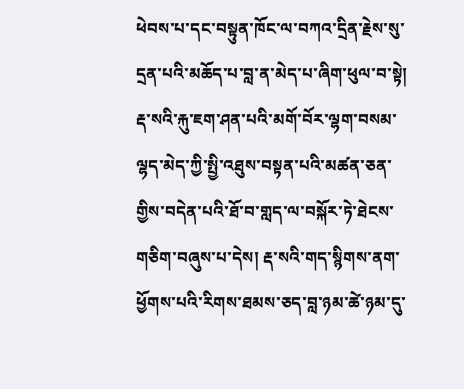ཕེབས་པ་དང་བསྟུན་ཁོང་ལ་བཀའ་དྲིན་རྗེས་སུ་དྲན་པའི་མཆོད་པ་བླ་ན་མེད་པ་ཞིག་ཕུལ་བ་སྟེ། རྡ་སའི་རྐུ་ཇག་ཤན་པའི་མགོ་བོར་ལྷག་བསམ་ལྷད་མེད་ཀྱི་སྤྱི་འཐུས་བསྟན་པའི་མཚན་ཅན་གྱིས་བདེན་པའི་ཐོ་བ་གླད་ལ་བསྐོར་ཏེ་ཐེངས་གཅིག་བཞུས་པ་དེས། རྡ་སའི་གད་སྙིགས་ནག་ཕྱོགས་པའི་རིགས་ཐམས་ཅད་བླ་ཉམ་ཚེ་ཉམ་དུ་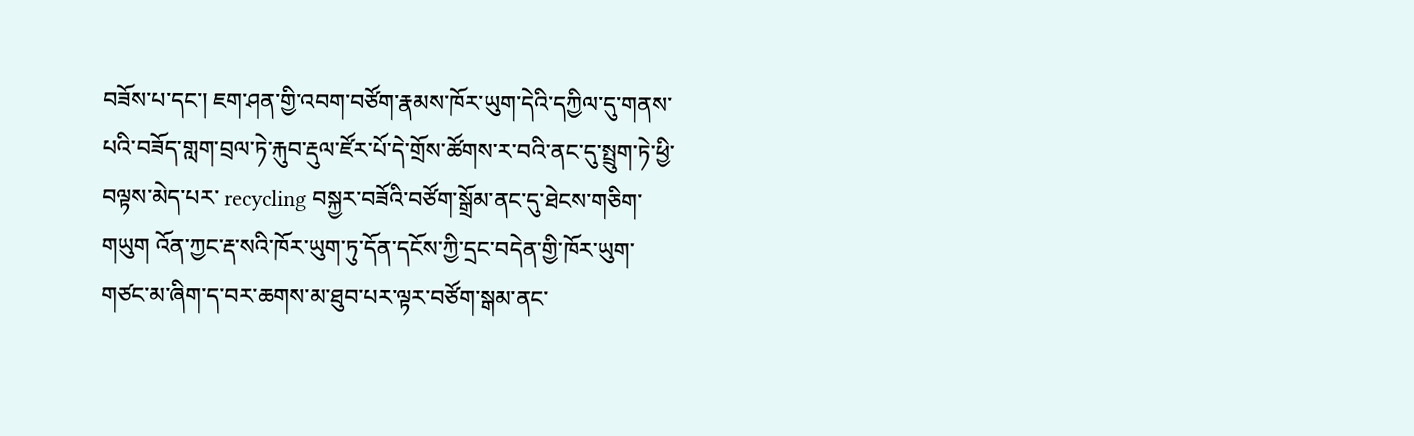བཟོས་པ་དང་། ཇག་ཤན་གྱི་འབག་བཙོག་རྣམས་ཁོར་ཡུག་དེའི་དཀྱིལ་དུ་གནས་པའི་བཟོད་གླག་བྲལ་ཏེ་རྐུབ་རྡུལ་ཛོར་པོ་དེ་གྲོས་ཚོགས་ར་བའི་ནང་དུ་སྤྲུག་ཏེ་ཕྱི་བལྟས་མེད་པར་ recycling བསྐྱར་བཟོའི་བཙོག་སྒྲོམ་ནང་དུ་ཐེངས་གཅིག་གཡུག འོན་ཀྱང་རྡ་སའི་ཁོར་ཡུག་ཏུ་དོན་དངོས་ཀྱི་དྲང་བདེན་གྱི་ཁོར་ཡུག་གཙང་མ་ཞིག་ད་བར་ཆགས་མ་ཐུབ་པར་ལྟར་བཙོག་སྒམ་ནང་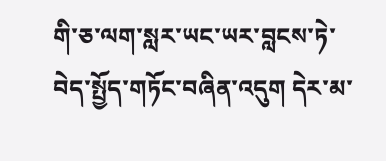གི་ཅ་ལག་སླར་ཡང་ཡར་བླངས་ཏེ་བེད་སྤྱོད་གཏོང་བཞིན་འདུག དེར་མ་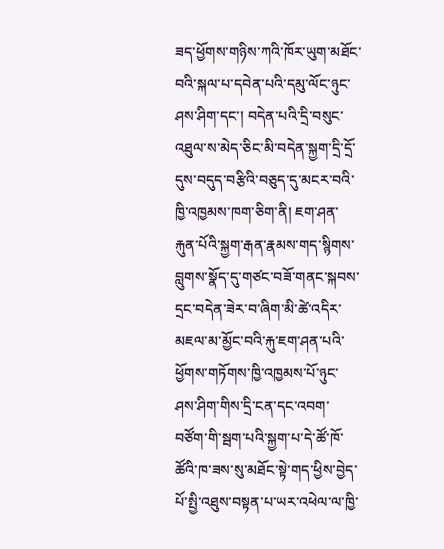ཟད་ཕྱོགས་གཉིས་ཀའི་ཁོར་ཡུག་མཐོང་བའི་སྐལ་པ་དབེན་པའི་དམུ་ལོང་ཉུང་ཤས་ཤིག་དང་། བདེན་པའི་དྲི་བསུང་འཐུལ་ས་མེད་ཅིང་མི་བདེན་སྐྱག་དྲི་དྲོ་དུས་བདུད་བརྩིའི་བཅུད་དུ་མངར་བའི་ཁྱི་འཁྱམས་ཁག་ཅིག་ནི། ཇག་ཤན་རྐུན་པོའི་སྐྱག་རྒན་རྣམས་གད་སྙིགས་བླུགས་སྣོད་དུ་གཙང་བཟོ་གནང་སྐབས་དྲང་བདེན་ཟེར་བ་ཞིག་མི་ཚེ་འདིར་མཇལ་མ་མྱོང་བའི་རྐུ་ཇག་ཤན་པའི་ཕྱོགས་གཏོགས་ཁྱི་འཁྱམས་པོ་ཉུང་ཤས་ཤིག་གིས་དྲི་ངན་དང་འབག་བཙོག་གི་སྦག་པའི་སྐྱག་པ་དེ་ཚོ་ཁོ་ཚོའི་ཁ་ཟས་སུ་མཐོང་སྟེ་གད་ཕྱིས་བྱེད་པོ་སྤྱི་འཐུས་བསྟན་པ་ཡར་འཕེལ་ལ་ཁྱི་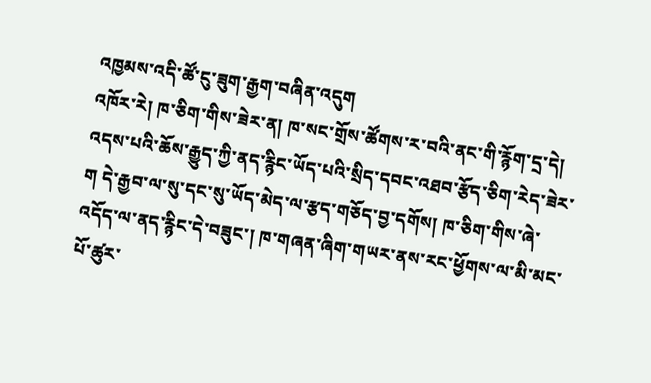འཁྱམས་འདི་ཚོ་ངུ་ཟུག་རྒྱག་བཞིན་འདུག
འཁོར་རེ། ཁ་ཅིག་གིས་ཟེར་ན། ཁ་སང་གྲོས་ཚོགས་ར་བའི་ནང་གི་རྙོག་དྲ་དེ། འདས་པའི་ཆོས་རྒྱུད་ཀྱི་ནད་རྙིང་ཡོད་པའི་སྲིད་དབང་འཐབ་རྩོད་ཅིག་རེད་ཟེར་ག དེ་རྒྱབ་ལ་སུ་དང་སུ་ཡོད་མེད་ལ་རྩད་གཅོད་བྱ་དགོས། ཁ་ཅིག་གིས་ཞེ་འདོད་ལ་ནད་རྙིང་དེ་བཟུང་། ཁ་གཞན་ཞིག་གཡར་ནས་རང་ཕྱོགས་ལ་མི་མང་པོ་ཚུར་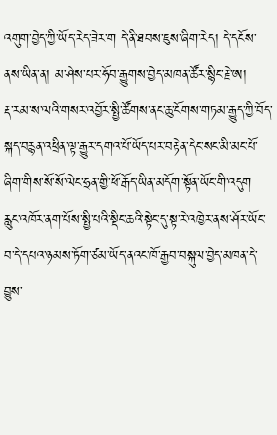འགུག་བྱེད་ཀྱི་ཡོད་རེད་ཟེར་ག དེ་ནི་ཐབས་ཇུས་ཞིག་རེད། དེ་དངོས་ནས་ཡིན་ན། མ་ཤེས་པར་ཧོབ་རྒྱུགས་བྱེད་མཁན་ཚོར་སྙིང་རྗེ་ཨ།
རྡ་རམ་ས་ལའི་གསར་འབྱོར་སྤྱི་ཚོགས་ནང་ཆུ་ངོགས་གཏམ་རྒྱུད་ཀྱི་བོད་སྐད་བརྙན་འཕྲིན་ལྟ་རྒྱུར་དགའ་པོ་ཡོད་པར་བརྟེན་དེང་སང་མི་མང་པོ་ཞིག་གིས་སོ་སོ་ལེང་ཧྲན་གྱི་ཕོ་རྒོད་ཡིན་མདོག་སྟོན་ཡོང་གི་འདུག རླུང་འཁོར་ནག་པོས་སྤྱི་པའི་སྡིང་ཆའི་སྟེང་དུ་སྟ་རེ་འཁྱེར་ནས་ཤོར་ཡོང་བ་དེ་དཔའ་ཉམས་ཏོག་ཙམ་ཡོད་ནའང་ཁོ་རྒྱབ་བསྐུལ་བྱེད་མཁན་དེ་བྱུས་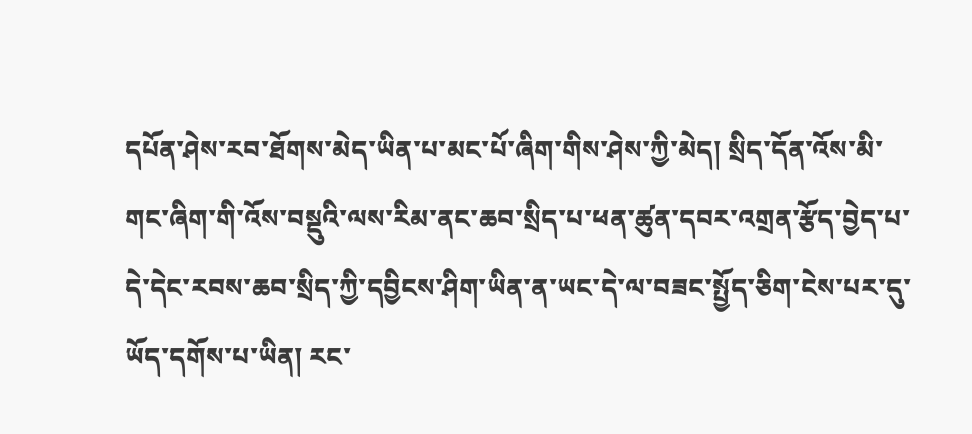དཔོན་ཤེས་རབ་ཐོགས་མེད་ཡིན་པ་མང་པོ་ཞིག་གིས་ཤེས་ཀྱི་མེད། སྲིད་དོན་འོས་མི་གང་ཞིག་གི་འོས་བསྡུའི་ལས་རིམ་ནང་ཆབ་སྲིད་པ་ཕན་ཚུན་དབར་འགྲན་རྩོད་བྱེད་པ་དེ་དེང་རབས་ཆབ་སྲིད་ཀྱི་དབྱིངས་ཤིག་ཡིན་ན་ཡང་དེ་ལ་བཟང་སྤྱོད་ཅིག་ངེས་པར་དུ་ཡོད་དགོས་པ་ཡིན། རང་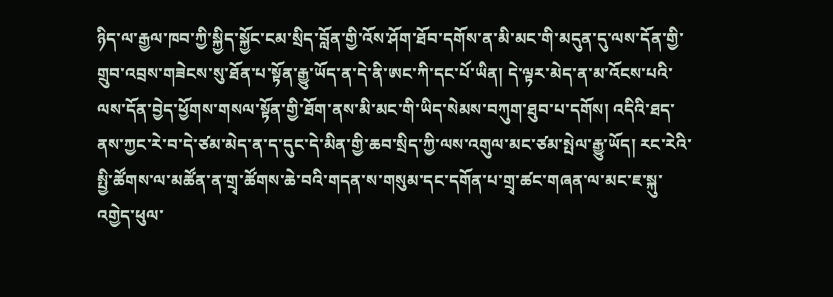ཉིད་ལ་རྒྱལ་ཁབ་ཀྱི་སྐྱིད་སྐྱོང་ངམ་སྲིད་བློན་གྱི་འོས་ཤོག་ཐོབ་དགོས་ན་མི་མང་གི་མདུན་དུ་ལས་དོན་གྱི་གྲུབ་འབྲས་གཟེངས་སུ་ཐོན་པ་སྟོན་རྒྱུ་ཡོད་ན་དེ་ནི་ཨང་ཀི་དང་པོ་ཡིན། དེ་ལྟར་མེད་ན་མ་འོངས་པའི་ལས་དོན་བྱེད་ཕྱོགས་གསལ་སྟོན་གྱི་ཐོག་ནས་མི་མང་གི་ཡིད་སེམས་བཀུག་ཐུབ་པ་དགོས། འདིའི་ཐད་ནས་ཀྱང་རེ་བ་དེ་ཙམ་མེད་ན་ད་དུང་དེ་མིན་གྱི་ཆབ་སྲིད་ཀྱི་ལས་འགུལ་མང་ཙམ་སྤེལ་རྒྱུ་ཡོད། རང་རེའི་སྤྱི་ཚོགས་ལ་མཚོན་ན་གྲྭ་ཚོགས་ཆེ་བའི་གདན་ས་གསུམ་དང་དགོན་པ་གྲྭ་ཚང་གཞན་ལ་མང་ཇ་སྐུ་འགྱེད་ཕུལ་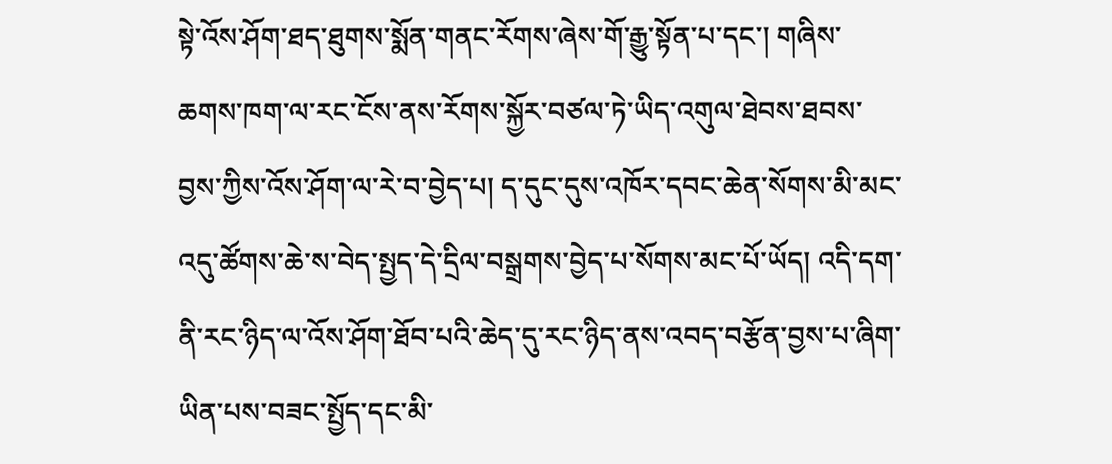སྟེ་འོས་ཤོག་ཐད་ཐུགས་སྨོན་གནང་རོགས་ཞེས་གོ་རྒྱུ་སྟོན་པ་དང་། གཞིས་ཆགས་ཁག་ལ་རང་ངོས་ནས་རོགས་སྐྱོར་བཙལ་ཏེ་ཡིད་འགུལ་ཐེབས་ཐབས་བྱས་ཀྱིས་འོས་ཤོག་ལ་རེ་བ་བྱེད་པ། ད་དུང་དུས་འཁོར་དབང་ཆེན་སོགས་མི་མང་འདུ་ཚོགས་ཆེ་ས་བེད་སྤྱད་དེ་དྲིལ་བསྒྲགས་བྱེད་པ་སོགས་མང་པོ་ཡོད། འདི་དག་ནི་རང་ཉིད་ལ་འོས་ཤོག་ཐོབ་པའི་ཆེད་དུ་རང་ཉིད་ནས་འབད་བརྩོན་བྱས་པ་ཞིག་ཡིན་པས་བཟང་སྤྱོད་དང་མི་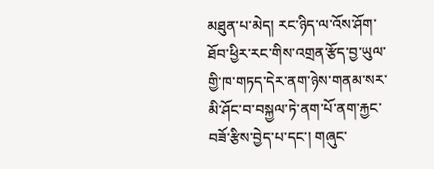མཐུན་པ་མེད། རང་ཉིད་ལ་འོས་ཤོག་ཐོབ་ཕྱིར་རང་གིས་འགྲན་རྩོད་བྱ་ཡུལ་གྱི་ཁ་གཏད་དེར་ནག་ཉེས་གནམ་སར་མི་ཤོང་བ་བསྐྱལ་ཏེ་ནག་པོ་ནག་རྐྱང་བཟོ་རྩིས་བྱེད་པ་དང་། གཞུང་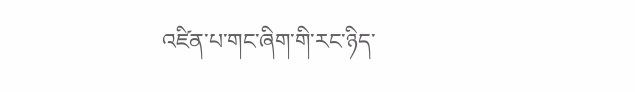འཛིན་པ་གང་ཞིག་གི་རང་ཉིད་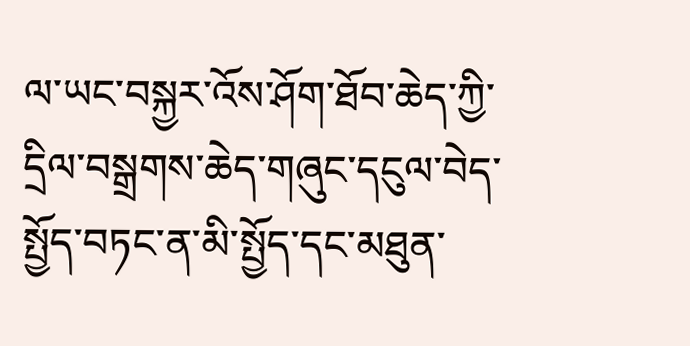ལ་ཡང་བསྐྱར་འོས་ཤོག་ཐོབ་ཆེད་ཀྱི་དྲིལ་བསྒྲགས་ཆེད་གཞུང་དངུལ་བེད་སྤྱོད་བཏང་ན་མི་སྤྱོད་དང་མཐུན་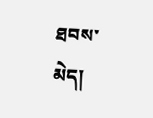ཐབས་མེད།